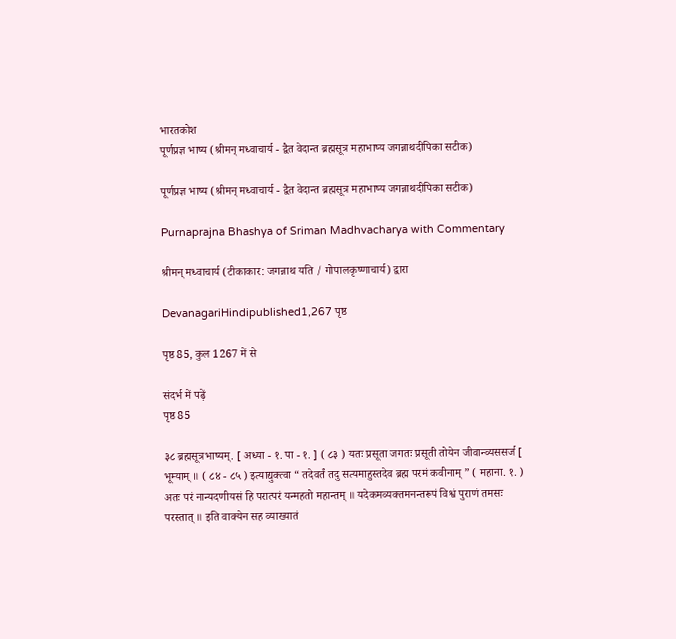भारतकोश
पूर्णप्रज्ञ भाष्य (श्रीमन् मध्वाचार्य - द्वैत वेदान्त ब्रह्मसूत्र महाभाष्य जगन्नाथदीपिका सटीक)

पूर्णप्रज्ञ भाष्य (श्रीमन् मध्वाचार्य - द्वैत वेदान्त ब्रह्मसूत्र महाभाष्य जगन्नाथदीपिका सटीक)

Purnaprajna Bhashya of Sriman Madhvacharya with Commentary

श्रीमन् मध्वाचार्य (टीकाकार: जगन्नाथ यति / गोपालकृष्णाचार्य) द्वारा

DevanagariHindipublished1,267 पृष्ठ

पृष्ठ 85, कुल 1267 में से

संदर्भ में पढ़ें
पृष्ठ 85

३८ ब्रह्मसूत्रभाष्यम्. [ अध्या - १. पा - १. ] ( ८३ ) यतः प्रसूता जगतः प्रसूती तोयेन जीवान्व्यससर्ज [ भूम्याम् ॥ ( ८४ - ८५ ) इत्याद्युक्त्वा “ तदेवर्तं तदु सत्यमाहुस्तदेव ब्रह्म परमं कवीनाम् ” ( महाना. १. ) अतः परं नान्यदणीयसं हि परात्परं यन्महतो महान्तम् ॥ यदेकमव्यक्तमनन्तरूपं विश्वं पुराणं तमसः परस्तात् ॥ इति वाक्येन सह व्याख्यातं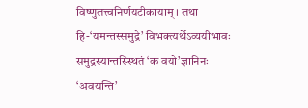विष्णुतत्त्वनिर्णयटीकायाम् । तथा हि-‘यमन्तस्समुद्रे’ विभक्त्यर्थेऽव्ययीभावः समुद्रस्यान्तस्स्थितं ‘क वयो’ज्ञानिनः ‘अवयन्ति’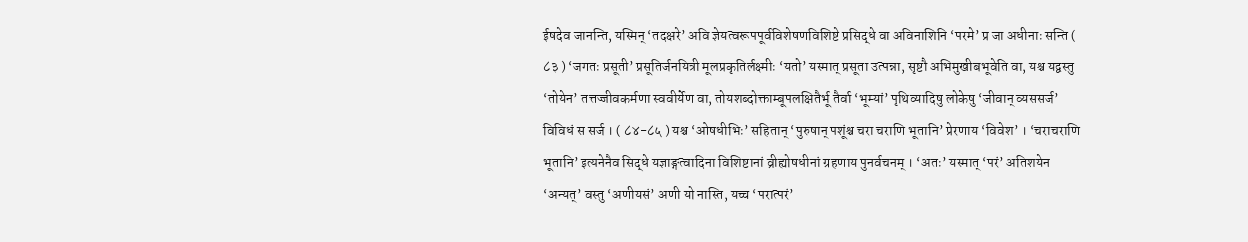ईषदेव जानन्ति, यस्मिन् ‘तदक्षरे’ अवि ज्ञेयत्वरूपपूर्वविशेषणविशिष्टे प्रसिद्धे वा अविनाशिनि ‘परमे’ प्र जा अधीनाः सन्ति ( ८३ ) ‘जगतः प्रसूती’ प्रसूतिर्जनयित्री मूलप्रकृतिर्लक्ष्मीः ‘यतो’ यस्मात् प्रसूता उत्पन्ना, सृष्टौ अभिमुखीबभूवेति वा, यश्च यद्वस्तु ‘तोयेन’ तत्तज्जीवकर्मणा स्ववीर्येण वा, तोयशब्दोक्ताम्बूपलक्षितैर्भू तैर्वा ‘भूम्यां’ पृथिव्यादिषु लोकेषु ‘जीवान् व्यससर्ज’ विविधं स सर्ज । ( ८४-८५ ) यश्च ‘ओषधीभिः’ सहितान् ‘पुरुषान् पशूंश्च चरा चराणि भूतानि’ प्रेरणाय ‘विवेश’ । ‘चराचराणि भूतानि’ इत्यनेनैव सिद्धे यज्ञाङ्गत्वादिना विशिष्टानां व्रीह्योषधीनां ग्रहणाय पुनर्वचनम् । ‘अतः’ यस्मात् ‘परं’ अतिशयेन ‘अन्यत्’ वस्तु ‘अणीयसं’ अणी यो नास्ति, यच्च ‘परात्परं’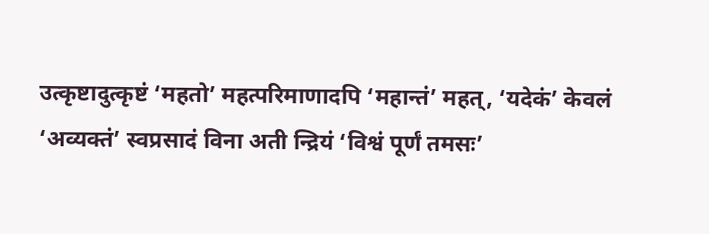उत्कृष्टादुत्कृष्टं ‘महतो’ महत्परिमाणादपि ‘महान्तं’ महत्, ‘यदेकं’ केवलं ‘अव्यक्तं’ स्वप्रसादं विना अती न्द्रियं ‘विश्वं पूर्णं तमसः’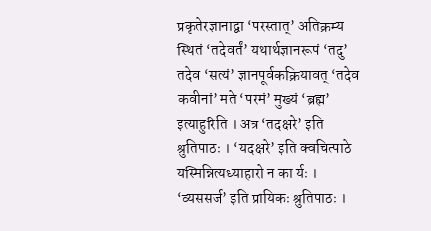प्रकृतेरज्ञानाद्वा ‘परस्तात्’ अतिक्रम्य स्थितं ‘तदेवर्तं’ यथार्थज्ञानरूपं ‘तदु’ तदेव ‘सत्यं’ ज्ञानपूर्वकक्रियावत् ‘तदेव कवीनां’ मते ‘परमं’ मुख्यं ‘ब्रह्म’ इत्याहुरिति । अत्र ‘तदक्षरे’ इति श्रुतिपाठः । ‘यदक्षरे’ इति क्वचित्पाठे यस्मिन्नित्यध्याहारो न का र्यः । ‘व्यससर्ज’ इति प्रायिकः श्रुतिपाठः ।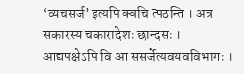‘व्यचसर्ज’ इत्यपि क्वचि त्पठन्ति । अत्र सकारस्य चकारादेशः छान्दसः । आद्यपक्षेऽपि वि आ ससर्जेत्यवयवविभागः ।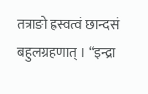तत्राङो ह्रस्वत्वं छान्दसं बहुलग्रहणात् । “इन्द्रा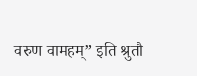वरुण वामहम्” इति श्रुतौ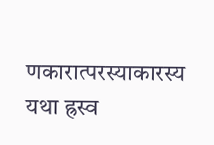णकारात्परस्याकारस्य यथा ह्रस्व